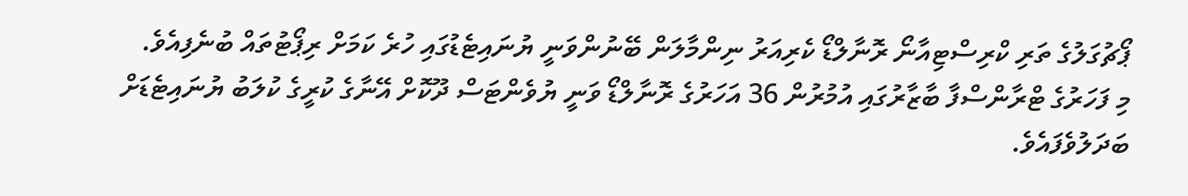ޕޯޗުގަލުގެ ތަރި ކްރިސްޓިއާނޯ ރޮނާލްޑޯ ކެރިއަރު ނިންމާލަން ބޭނުންވަނީ ޔުނައިޓެޑުގައި ހުރެ ކަމަށް ރިޕޯޓުތައް ބުނެފިއެވެ.
މި ފަހަރުގެ ޓްރާންސްފާ ބާޒާރުގައި އުމުރުން 36 އަހަރުގެ ރޮނާލްޑޯ ވަނީ ޔުވެންޓަސް ދޫކޮށް އޭނާގެ ކުރީގެ ކުލަބު ޔުނައިޓެޑަށް ބަދަލުވެފައެވެ.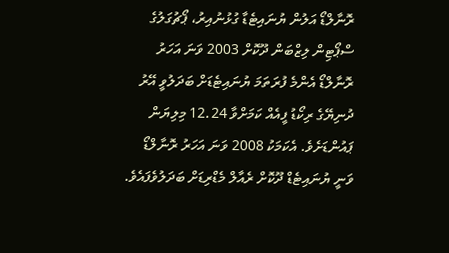ރޮނާލްޑޯ އަލުން ޔުނައިޓެޑާ ގުޅުނުއިރު، ޕޯޗުގަލުގެ ސްޕޯޓިން ލިޒްބަން ދޫކޮށް 2003 ވަނަ އަހަރު ރޮނާލްޑޯ އެންމެ ފުރަތަމަ ޔުނައިޓެޑަށް ބަދަލުވީ އޭރު ދުނިޔޭގެ ރިކޯޑު ފީއެއް ކަމަށްވާ 12.24 މިލިޔަން ޕައުންޑަށެވެ. އެކަމަކު 2008 ވަނަ އަހަރު ރޮނާލްޑޯ ވަނީ ޔުނައިޓެޑް ދޫކޮށް ރެއާލް މެޑްރިޑަށް ބަދަލުވެފައެވެ.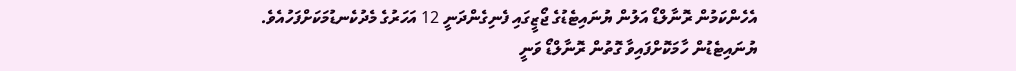އެހެންކަމުން ރޮނާލްޑޯ އަލުން ޔުނައިޓެޑުގެ ޖޯޒީގައި ފެނިގެންދަނީ 12 އަހަރުގެ މެދުކެނޑުމަކަށްފަހުއެވެ.
ޔުނައިޓެޑުން ހާމަކޮށްފައިވާ ގޮތުން ރޮނާލްޑޯ ވަނީ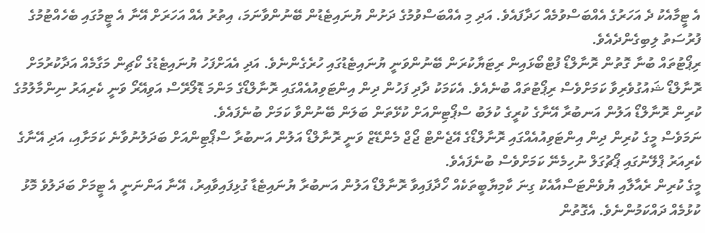އެ ޓީމާއެކު ދެ އަހަރުގެ އެއްބަސްވުމެއް ހަދާފައެވެ. އަދި މި އެއްބަސްވުމުގެ ދަށުން ޔުނައިޓެޑުން ބޭނުންވާނަމަ، އިތުރު އެއް އަހަރަށް އޭނާ އެ ޓީމުގައި ބެހެއްޓުމުގެ ފުރުސަތު ލިބިގެންދެއެވެ.
ރިޕޯޓުތައް ބުނާ ގޮތުން ރޮނާލްޑޯ ފުޓްބޯޅައިން ރިޓަޔާކުރަން ބޭނުންވަނީ ޔުނައިޓެޑުގައި ހުރެގެންނެވެ. އަދި އެއަށްފަހު ޔުނައިޓެޑުގެ ކޯޗިން މަގާމެއް އަދާކުރުމަށް ރޮނާލްޑޯ ޝައުގުވެރިވާ ކަމަށްވެސް ރިޕޯޓުތައް ބުނެއެވެ. އެކަމަކު ދާދި ފަހުން ދިން އިންޓަވިއުއެއްގައި ރޮނާލްޑޯގެ މަންމަ ޑޮލޯރޭސް އަވިއޭރޯ ވަނީ ކެރިއަރު ނިންމާލުމުގެ ކުރިން ރޮނާލްޑޯ އަލުން އަނބުރާ އޭނާގެ ކުރީގެ ކުލަބު ސްޕޯޓިންއަށް ކުޅޭތަން ބަލަން ބޭނުންވާ ކަމަށް ބުނެފައެވެ.
ނަމަވެސް މީގެ ކުރިން ދިން އިންޓަވިއުއެއްގައި ރޮނާލްޑޯގެ އޭޖެންޓް ޖޯޖް މެންޑޭޒް ވަނީ ރޮނާލްޑޯ އަލުން އަނބުރާ ސްޕޯޓިންއަށް ބަދަލުނުވާނެ ކަމަށާއި، އަދި އޭނާގެ ކެރިއަރު ޕްލޭނުގައި ޕޯޗުގަލް ނުހިމެނޭ ކަމަށްވެސް ބުނެފައެވެ.
މީގެ ކުރިން ރެއާލާއި ޔުވެންޓަސްއާއެކު ގިނަ ކާމިޔާބީތަކެއް ހޯދާފައިވާ ރޮނާލްޑޯ އަލުން އަނބުރާ ޔުނައިޓެޑާ ގުޅިފައިވާއިރު، އޭނާ އަންނަނީ އެ ޓީމަށް ބަދަލުވެ މޮޅު ކުޅުމެއް ދައްކަމުންނެވެ. އެގޮތުން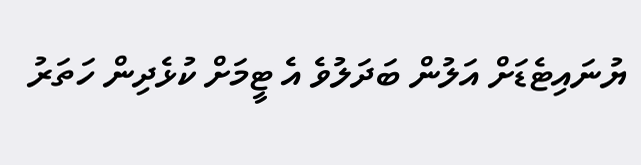ޔުނައިޓެޑަށް އަލުން ބަދަލުވެ އެ ޓީމަށް ކުޅެދިން ހަތަރު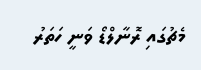މެޗުގައި ރޮނާލްޑޯ ވަނީ ހަތަރު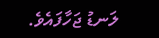ލަނޑު ޖަހާފައެވެ.